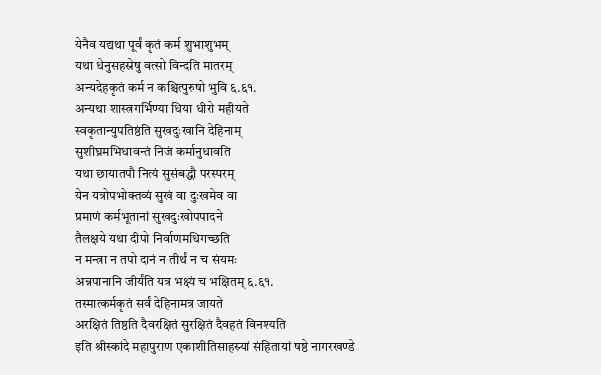येनैव यद्यथा पूर्वं कृतं कर्म शुभाशुभम्
यथा धेनुसहस्रेषु वत्सो विन्दति मातरम्
अन्यदेहकृतं कर्म न कश्चित्पुरुषो भुवि ६.६१.
अन्यथा शास्त्रगर्भिण्या धिया धीरो महीयते
स्वकृतान्युपतिष्ठंति सुखदुःखानि देहिनाम्
सुशीघ्रमभिधावन्तं निजं कर्मानुधावति
यथा छायातपौ नित्यं सुसंबद्धौ परस्परम्
येन यत्रोपभोक्तव्यं सुखं वा दुःखमेव वा
प्रमाणं कर्मभूतानां सुखदुःखोपपादने
तैलक्षये यथा दीपो निर्वाणमधिगच्छति
न मन्त्रा न तपो दानं न तीर्थं न च संयमः
अन्नपानानि जीर्यंति यत्र भक्ष्यं च भक्षितम् ६.६१.
तस्मात्कर्मकृतं सर्वं देहिनामत्र जायते
अरक्षितं तिष्ठति दैवरक्षितं सुरक्षितं दैवहतं विनश्यति
इति श्रीस्कांदे महापुराण एकाशीतिसाहस्र्यां संहितायां षष्ठे नागरखण्डे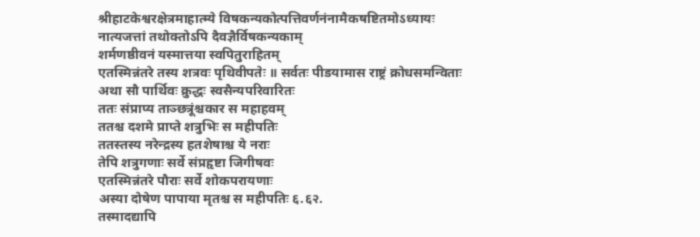श्रीहाटकेश्वरक्षेत्रमाहात्म्ये विषकन्यकोत्पत्तिवर्णनंनामैकषष्टितमोऽध्यायः
नात्यजत्तां तथोक्तोऽपि दैवज्ञैर्विषकन्यकाम्
शर्मणष्ठीवनं यस्मात्तया स्वपितुराहितम्
एतस्मिन्नंतरे तस्य शत्रवः पृथिवीपतेः ॥ सर्वतः पीडयामास राष्ट्रं क्रोधसमन्विताः
अथा सौ पार्थिवः क्रुद्धः स्वसैन्यपरिवारितः
ततः संप्राप्य ताञ्छत्रूंश्चकार स महाहवम्
ततश्च दशमे प्राप्ते शत्रुभिः स महीपतिः
ततस्तस्य नरेन्द्रस्य हतशेषाश्च ये नराः
तेपि शत्रुगणाः सर्वे संप्रहृष्टा जिगीषवः
एतस्मिन्नंतरे पौराः सर्वे शोकपरायणाः
अस्या दोषेण पापाया मृतश्च स महीपतिः ६.६२.
तस्मादद्यापि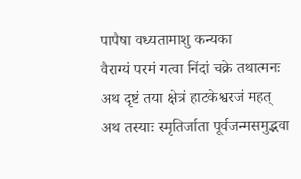पापैषा वध्यतामाशु कन्यका
वैराग्यं परमं गत्वा निंदां चक्रे तथात्मनः
अथ दृष्टं तया क्षेत्रं हाटकेश्वरजं महत्
अथ तस्याः स्मृतिर्जाता पूर्वजन्मसमुद्भवा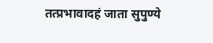तत्प्रभावादहं जाता सुपुण्ये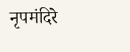नृपमंदिरे